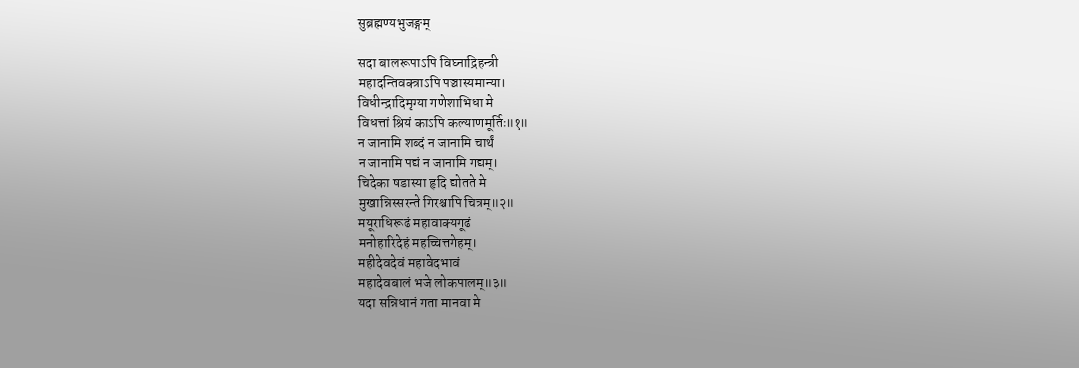सुब्रह्मण्यभुजङ्गम्

सदा बालरूपाऽपि विघ्नाद्रिहन्त्री
महादन्तिवक्त्राऽपि पञ्चास्यमान्या।
विधीन्द्रादिमृग्या गणेशाभिधा मे
विधत्तां श्रियं काऽपि कल्याणमूर्तिः॥१॥
न जानामि शब्दं न जानामि चार्थं
न जानामि पद्यं न जानामि गद्यम्।
चिदेका षडास्या हृदि द्योतते मे
मुखान्निस्सरन्ते गिरश्चापि चित्रम्॥२॥
मयूराधिरूढं महावाक्यगूढं
मनोहारिदेहं महच्चित्तगेहम्।
महीदेवदेवं महावेदभावं
महादेवबालं भजे लोकपालम्॥३॥
यदा सन्निधानं गता मानवा मे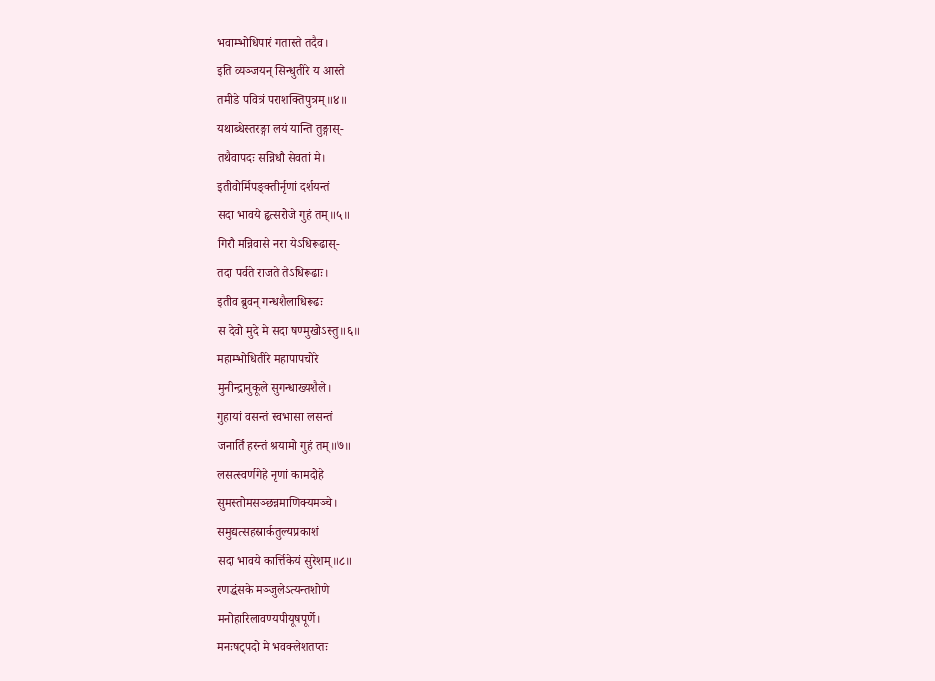भवाम्भोधिपारं गतास्ते तदैव।
इति व्यञ्जयन् सिन्धुतीरे य आस्ते
तमीडे पवित्रं पराशक्तिपुत्रम्॥४॥
यथाब्धेस्तरङ्गा लयं यान्ति तुङ्गास्-
तथैवापदः सन्निधौ सेवतां मे।
इतीवोर्मिपङ्क्तीर्नृणां दर्शयन्तं
सदा भावये हृत्सरोजे गुहं तम्॥५॥
गिरौ मन्निवासे नरा येऽधिरूढास्-
तदा पर्वते राजते तेऽधिरूढाः।
इतीव ब्रुवन् गन्धशैलाधिरूढः
स देवो मुदे मे सदा षण्मुखोऽस्तु॥६॥
महाम्भोधितीरे महापापचोरे
मुनीन्द्रानुकूले सुगन्धाख्यशैले।
गुहायां वसन्तं स्वभासा लसन्तं
जनार्तिं हरन्तं श्रयामो गुहं तम्॥७॥
लसत्स्वर्णगेहे नृणां कामदोहे
सुमस्तोमसञ्छन्नमाणिक्यमञ्चे।
समुद्यत्सहस्रार्कतुल्यप्रकाशं
सदा भावये कार्त्तिकेयं सुरेशम्॥८॥
रणद्धंसके मञ्जुलेऽत्यन्तशोणे
मनोहारिलावण्यपीयूषपूर्णे।
मनःषट्पदो मे भवक्लेशतप्तः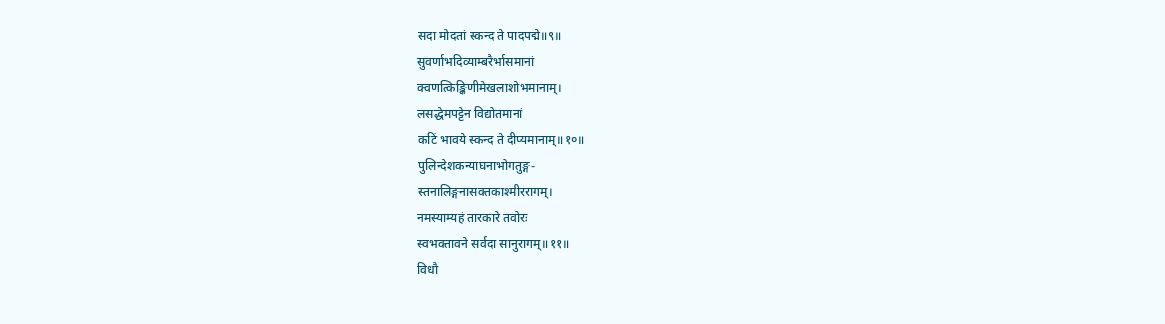सदा मोदतां स्कन्द ते पादपद्मे॥९॥
सुवर्णाभदिव्याम्बरैर्भासमानां
क्वणत्किङ्किणीमेखलाशोभमानाम्।
लसद्धेमपट्टेन विद्योतमानां
कटिं भावये स्कन्द ते दीप्यमानाम्॥१०॥
पुलिन्देशकन्याघनाभोगतुङ्ग-
स्तनालिङ्गनासक्तकाश्मीररागम्।
नमस्याम्यहं तारकारे तवोरः
स्वभक्तावने सर्वदा सानुरागम्॥११॥
विधौ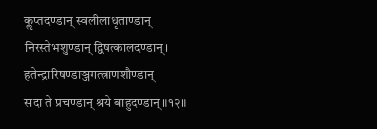कॢप्तदण्डान् स्वलीलाधृताण्डान्
निरस्तेभशुण्डान् द्विषत्कालदण्डान्।
हतेन्द्रारिषण्डाञ्जगत्त्राणशौण्डान्
सदा ते प्रचण्डान् श्रये बाहुदण्डान्॥१२॥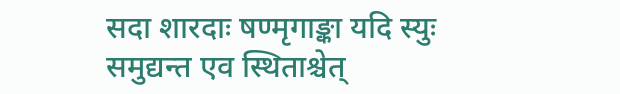सदा शारदाः षण्मृगाङ्का यदि स्युः
समुद्यन्त एव स्थिताश्चेत्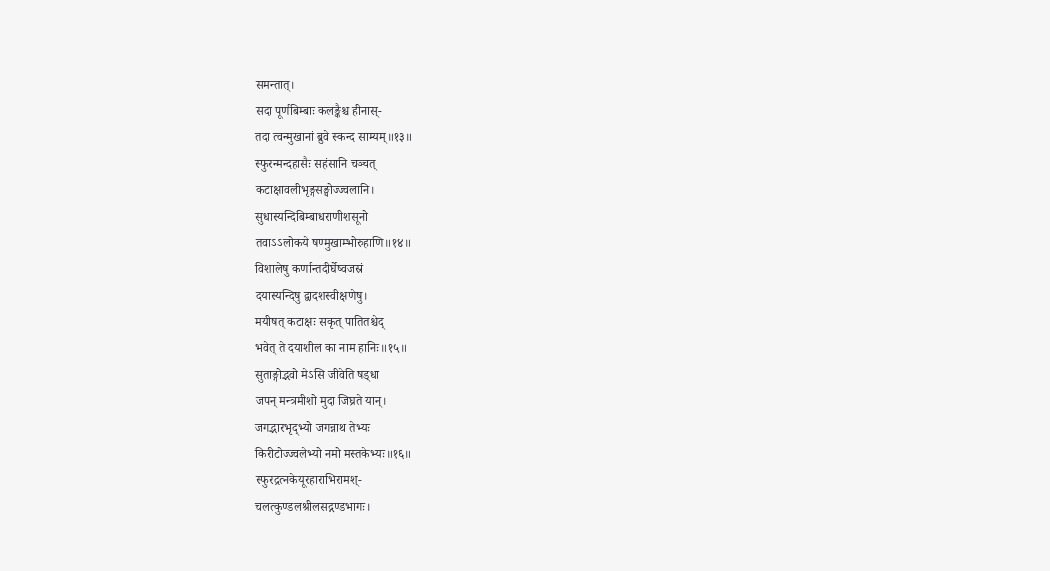समन्तात्।
सदा पूर्णबिम्बाः कलङ्कैश्च हीनास्-
तदा त्वन्मुखानां ब्रुवे स्कन्द साम्यम्॥१३॥
स्फुरन्मन्दहासैः सहंसानि चञ्चत्
कटाक्षावलीभृङ्गसङ्घोज्ज्वलानि।
सुधास्यन्दिबिम्बाधराणीशसूनो
तवाऽऽलोकये षण्मुखाम्भोरुहाणि॥१४॥
विशालेषु कर्णान्तदीर्घेष्वजस्रं
दयास्यन्दिषु द्वादशस्वीक्षणेषु।
मयीषत् कटाक्षः सकृत् पातितश्चेद्
भवेत् ते दयाशील का नाम हानिः॥१५॥
सुताङ्गोद्भवो मेऽसि जीवेति षड्धा
जपन् मन्त्रमीशो मुदा जिघ्रते यान्।
जगद्भारभृद्भ्यो जगन्नाथ तेभ्यः
किरीटोज्ज्वलेभ्यो नमो मस्तकेभ्यः॥१६॥
स्फुरद्रत्नकेयूरहाराभिरामश्-
चलत्कुण्डलश्रीलसद्गण्डभागः।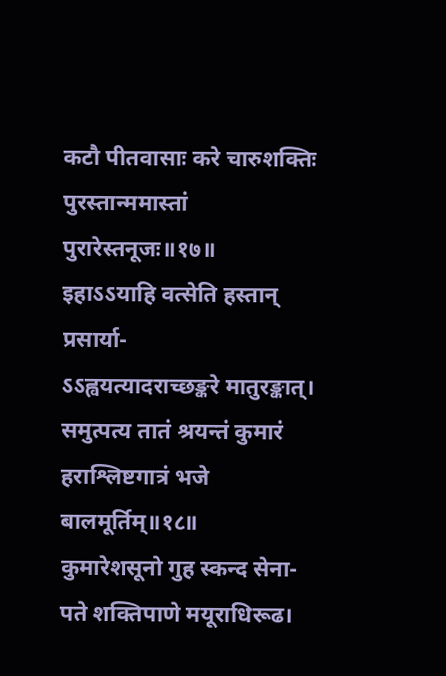कटौ पीतवासाः करे चारुशक्तिः
पुरस्तान्ममास्तां पुरारेस्तनूजः॥१७॥
इहाऽऽयाहि वत्सेति हस्तान् प्रसार्या-
ऽऽह्वयत्यादराच्छङ्करे मातुरङ्कात्।
समुत्पत्य तातं श्रयन्तं कुमारं
हराश्लिष्टगात्रं भजे बालमूर्तिम्॥१८॥
कुमारेशसूनो गुह स्कन्द सेना-
पते शक्तिपाणे मयूराधिरूढ।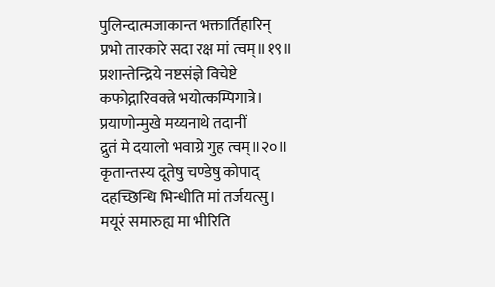पुलिन्दात्मजाकान्त भक्तार्तिहारिन्
प्रभो तारकारे सदा रक्ष मां त्वम्॥१९॥
प्रशान्तेन्द्रिये नष्टसंज्ञे विचेष्टे
कफोद्गारिवक्त्रे भयोत्कम्पिगात्रे।
प्रयाणोन्मुखे मय्यनाथे तदानीं
द्रुतं मे दयालो भवाग्रे गुह त्वम्॥२०॥
कृतान्तस्य दूतेषु चण्डेषु कोपाद्
दहच्छिन्धि भिन्धीति मां तर्जयत्सु।
मयूरं समारुह्य मा भीरिति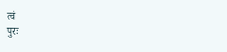त्वं
पुरः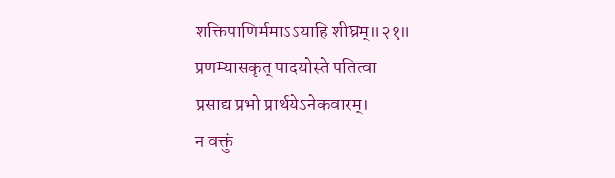शक्तिपाणिर्ममाऽऽयाहि शीघ्रम्॥२१॥
प्रणम्यासकृत् पादयोस्ते पतित्वा
प्रसाद्य प्रभो प्रार्थयेऽनेकवारम्।
न वक्तुं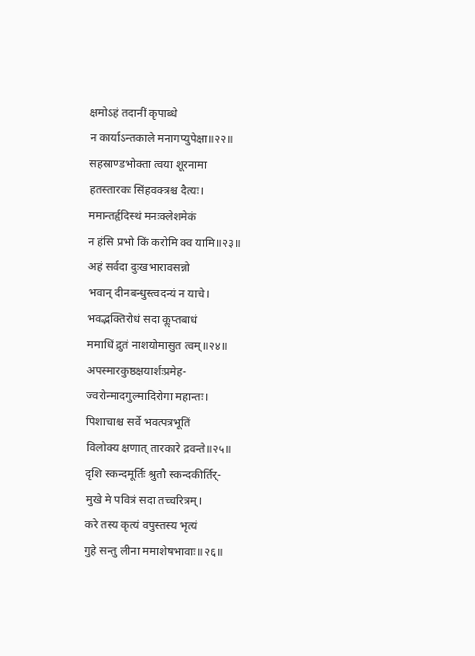क्षमोऽहं तदानीं कृपाब्धे
न कार्याऽन्तकाले मनागप्युपेक्षा॥२२॥
सहस्राण्डभोक्ता त्वया शूरनामा
हतस्तारकः सिंहवक्त्रश्च दैत्यः।
ममान्तर्हृदिस्थं मनःक्लेशमेकं
न हंसि प्रभो किं करोमि क्व यामि॥२३॥
अहं सर्वदा दुःखभारावसन्नो
भवान् दीनबन्धुस्त्वदन्यं न याचे।
भवद्भक्तिरोधं सदा कॢप्तबाधं
ममाधिं द्रुतं नाशयोमासुत त्वम्॥२४॥
अपस्मारकुष्ठक्षयार्शःप्रमेह-
ज्वरोन्मादगुल्मादिरोगा महान्तः।
पिशाचाश्च सर्वे भवत्पत्रभूतिं
विलोक्य क्षणात् तारकारे द्रवन्ते॥२५॥
दृशि स्कन्दमूर्तिः श्रुतौ स्कन्दकीर्तिर्-
मुखे मे पवित्रं सदा तच्चरित्रम्।
करे तस्य कृत्यं वपुस्तस्य भृत्यं
गुहे सन्तु लीना ममाशेषभावाः॥२६॥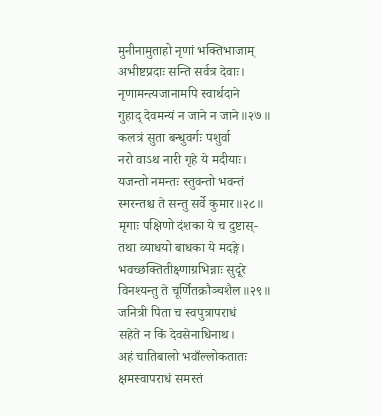मुनीनामुताहो नृणां भक्तिभाजाम्
अभीष्टप्रदाः सन्ति सर्वत्र देवाः।
नृणामन्त्यजानामपि स्वार्थदाने
गुहाद् देवमन्यं न जाने न जाने॥२७॥
कलत्रं सुता बन्धुवर्गः पशुर्वा
नरो वाऽथ नारी गृहे ये मदीयाः।
यजन्तो नमन्तः स्तुवन्तो भवन्तं
स्मरन्तश्च ते सन्तु सर्वे कुमार॥२८॥
मृगाः पक्षिणो दंशका ये च दुष्टास्-
तथा व्याधयो बाधका ये मदङ्गे।
भवच्छक्तितीक्ष्णाग्रभिन्नाः सुदूरे
विनश्यन्तु ते चूर्णितक्रौञ्चशैल॥२९॥
जनित्री पिता च स्वपुत्रापराधं
सहेते न किं देवसेनाधिनाथ।
अहं चातिबालो भवाँल्लोकतातः
क्षमस्वापराधं समस्तं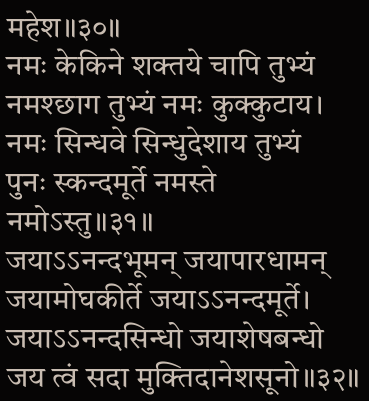महेश॥३०॥
नमः केकिने शक्तये चापि तुभ्यं
नमश्छाग तुभ्यं नमः कुक्कुटाय।
नमः सिन्धवे सिन्धुदेशाय तुभ्यं
पुनः स्कन्दमूर्ते नमस्ते नमोऽस्तु॥३१॥
जयाऽऽनन्दभूमन् जयापारधामन्
जयामोघकीर्ते जयाऽऽनन्दमूर्ते।
जयाऽऽनन्दसिन्धो जयाशेषबन्धो
जय त्वं सदा मुक्तिदानेशसूनो॥३२॥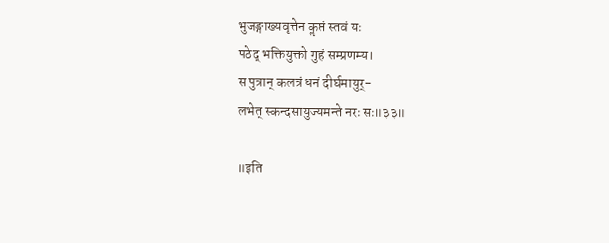भुजङ्गाख्यवृत्तेन कॢप्तं स्तवं यः
पठेद् भक्तियुक्तो गुहं सम्प्रणम्य।
स पुत्रान् कलत्रं धनं दीर्घमायुर्-
लभेत् स्कन्दसायुज्यमन्ते नरः सः॥३३॥

॥इति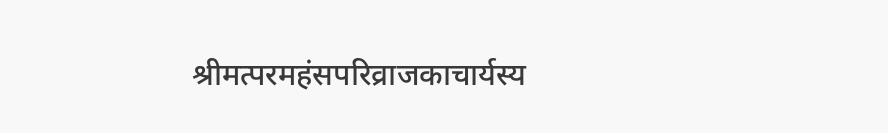श्रीमत्परमहंसपरिव्राजकाचार्यस्य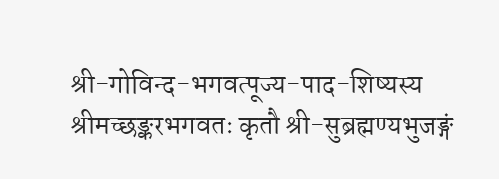श्री-गोविन्द-भगवत्पूज्य-पाद-शिष्यस्य
श्रीमच्छङ्करभगवतः कृतौ श्री-सुब्रह्मण्यभुजङ्गं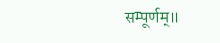सम्पूर्णम्॥